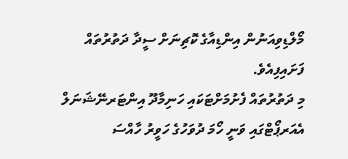މޯލްޑިވިއަނުން އިންޑިއާގެ ކޮޗިނަށް ސީދާ ދަތުރުތައް ފަށައިފިއެވެ.
މި ދަތުރުތައް ފެށުމަށްޓަކައި ހަނިމާދޫ އިންޓަރނޭޝަނަލް އެއަރޕޯޓްގައި ވަނީ ހޯމަ ދުވަހުގެ ހަވީރު ހާއްސަ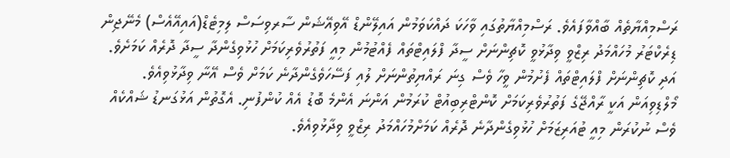ރަސްމިއްޔާތެއް ބާއްވާފައެވެ. ރަސްމިއްޔާތުގައި ވާހަކަ ދައްކަވަމުން އައިލޭންޑް އޭވިއޭޝަން ސާރވިސަސް ލިމިޓެޑް(އައިއޭއެސް) މެނޭޖިން ޑިރެކްޓަރު މުހައްމަދު ރިޒްވީ ވިދާޅުވީ ކޮޗިންނަށް ސީދާ ފްލައިޓްތައް ފެއްޓުމުން މިއީ ފަތުރުވެރިކަމަށް ހުޅުވިގެންދާ ސީދާ ދޮރެއް ކަމަށެވެ. އަދި ކޮޗިންނަށް ފްލައިޓްތައް ފެށުމުން ވީހާ ވެސް ގިނަ ރައްޔިތުންނަށް ލުއި ފަސޭހަވެގެންދާނެ ކަމަށް ވެސް އޭނާ ވިދާޅުވިއެވެ.
މޯލްޑިވިއަން އަކީ ރާއްޖޭގެ ފަތުރުވެރިކަމަށް ކޮންޓްރިބިއުޓް ކުރަމުން އަންނަ އެންމެ ބޮޑު އެއް ކުންފުނި. އެގޮތުން އަޅުގަނޑު ޝައްކެއް ވެސް ނުކުރަން މިއީ ޓުއަރިޒަމަށް ހުޅުވިގެންދާނެ ދޮރެއް ކަމަށްމުހައްމަދު ރިޒްވީ ވިދާޅުވިއެވެ.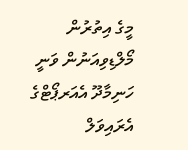މީގެ އިތުރުން މޯލްޑިވިއަނުން ވަނީ ހަނިމާދޫ އެއަރޕޯޓްގެ އެރައިވަލް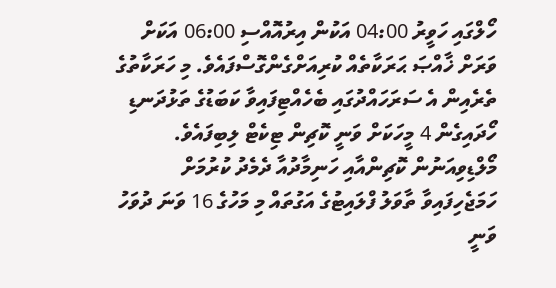ހޯލްގައި ހަވީރު 04:00 އަކުން އިރުއޮއްސި 06:00 އަކަށް ވަރަށް ޚާއްޞަ ޙަރަކާތެއް ކުރިއަށްގެންގޮސްފައެވެ. މި ހަރަކާތުގެ ތެރެއިން އެ ސަރަހައްދުގައި ބެހެއްޓިފައިވާ ކަބަޑުގެ ތަޅުދަނޑި ހޯދައިގެން 4 މީހަކަށް ވަނީ ކޮޗިން ޓިކެޓް ލިބިފައެވެ.
މޯލްޑިވިއަނުން ކޮޗިންއާއި ހަނިމާދުއާ ދެމެދު ކުރުމަށް ހަމަޖެހިފައިވާ ތާވަލު ފްލައިޓުގެ އަގުތައް މި މަހުގެ 16 ވަނަ ދުވަހު ވަނީ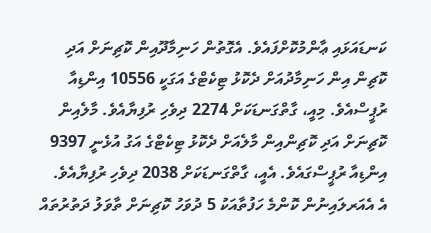ކަނޑައަޅައި ޢާންމުކޮށްފައެވެ. އެގޮތުން ހަނިމާދޫއިން ކޮޗިނަށް އަދި ކޮޗިން އިން ހަނިމާދުއަށް ދެކޮޅު ޓިކެޓްގެ އަގަކީ 10556 އިންޑިއާ ރުޕީސްއެވެ. މިއީ، ގާތްގަނޑަކަށް 2274 ދިވެހި ރުފިޔާއެވެ. މާލެއިން ކޮޗިނަށް އަދި ކޮޗިންއިން މާލެއަށް ދެކޮޅު ޓިކެޓްގެ އަގު އުޅެނީ 9397 އިންޑިއާ ރުޕީސްގައެވެ. އެއީ، ގާތްގަނޑަކަށް 2038 ދިވެހި ރުފިޔާއެވެ.
އެ އެއަރލައިނުން ކޮންމެ ހަފުތާއަކު 5 ދުވަހު ކޮޗިނަށް ތާވަލު ދަތުރުތައް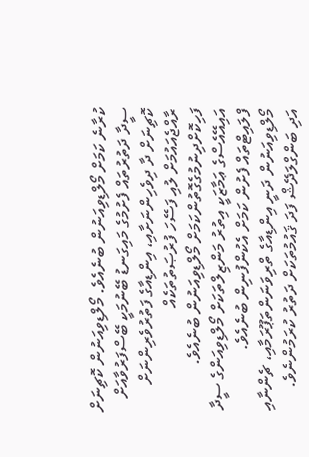ކުރާނެ ކަމަށް މޯލްޑިވިއަނުން ބުނެއެވެ. މޯލްޑިވިއަނުން ކޮޗިނަށް ސީދާ ދަތުރުތައް ފެށުމުގެ މައިގަނޑު ބޭނުމަކީ ބޭސްފަރުވާއަށް ކޮޗިނަށް ދާ ދިވެހިންނަށާއި، އިންޑިއާގެ ފަތުރުވެރިންނަށް ރާއްޖެއައުމަށް ލުއި ފަސޭހަ ފުރުޞަތުތަކެއް ފަހިކޮށްދިނުމުގެގޮތުންކަމަށް މޯލްޑިވިއަނުން ބުނެއެވެ.
އައިއޭއެސްގެ ޢަމާޒަކީ އިތުރު މަންޒިލްތަކަށް މޯލްޑިވިއަންގެ ސީދާ ފްލައިޓްތައް ފެށުން ކަމަށް އެކުންފުނިން ބުނެއެވެ.
މޯލްޑިވިއަނުން ދަނީ އިންޑިއާގެ ތްރިވަނަންތަޕޫރަމާއި، ޗެންނާއި އަދި ބަންގްލަދޭޝް ފަދަ ޤައުމުތަކަށް ދަތުރު ކުރަމުންނެވެ.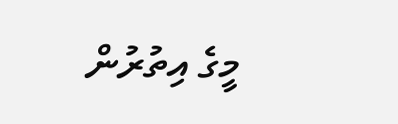މީގެ އިތުރުން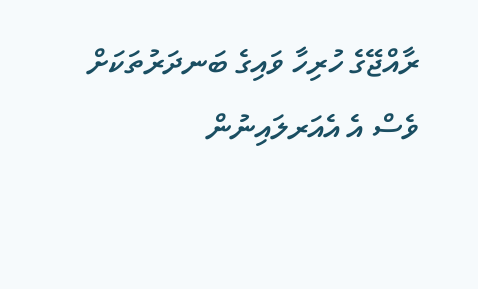ރާއްޖޭގެ ހުރިހާ ވައިގެ ބަނދަރުތަކަށް ވެސް އެ އެއަރލައިނުން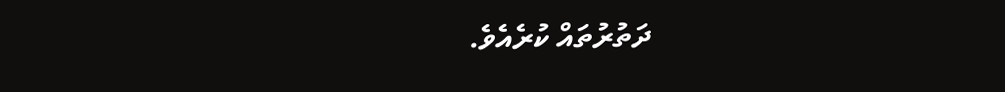ދަތުރުތައް ކުރެއެވެ.